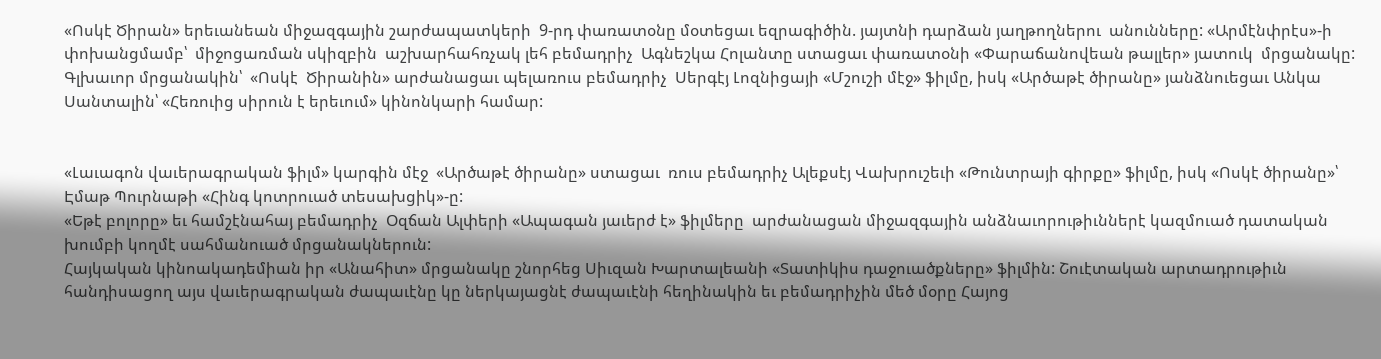«Ոսկէ Ծիրան» երեւանեան միջազգային շարժապատկերի  9-րդ փառատօնը մօտեցաւ եզրագիծին. յայտնի դարձան յաղթողներու  անունները: «Արմէնփրէս»-ի փոխանցմամբ՝  միջոցառման սկիզբին  աշխարհահռչակ լեհ բեմադրիչ  Ագնեշկա Հոլանտը ստացաւ փառատօնի «Փարաճանովեան թալլեր» յատուկ  մրցանակը: Գլխաւոր մրցանակին՝  «Ոսկէ  Ծիրանին» արժանացաւ պելառուս բեմադրիչ  Սերգէյ Լոզնիցայի «Մշուշի մէջ» ֆիլմը, իսկ «Արծաթէ ծիրանը» յանձնուեցաւ Անկա Սանտալին՝ «Հեռուից սիրուն է երեւում» կինոնկարի համար:


«Լաւագոն վաւերագրական ֆիլմ» կարգին մէջ  «Արծաթէ ծիրանը» ստացաւ  ռուս բեմադրիչ Ալեքսէյ Վախրուշեւի «Թունտրայի գիրքը» ֆիլմը, իսկ «Ոսկէ ծիրանը»՝ Էմաթ Պուրնաթի «Հինգ կոտրուած տեսախցիկ»-ը:
«Եթէ բոլորը» եւ համշէնահայ բեմադրիչ  Օզճան Ալփերի «Ապագան յաւերժ է» ֆիլմերը  արժանացան միջազգային անձնաւորութիւններէ կազմուած դատական խումբի կողմէ սահմանուած մրցանակներուն:
Հայկական կինոակադեմիան իր «Անահիտ» մրցանակը շնորհեց Սիւզան Խարտալեանի «Տատիկիս դաջուածքները» ֆիլմին: Շուէտական արտադրութիւն հանդիսացող այս վաւերագրական ժապաւէնը կը ներկայացնէ ժապաւէնի հեղինակին եւ բեմադրիչին մեծ մօրը Հայոց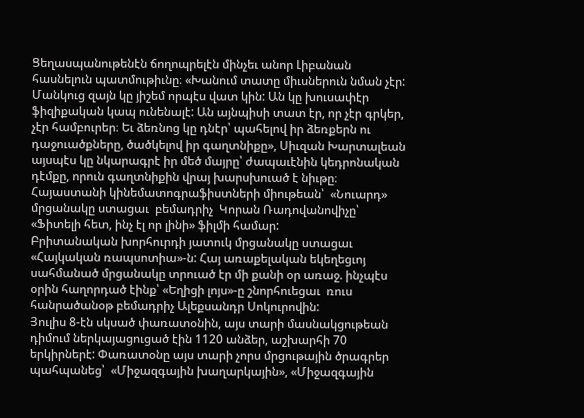Ցեղասպանութենէն ճողոպրելէն մինչեւ անոր Լիբանան հասնելուն պատմութիւնը։ «Խանում տատը միւսներուն նման չէր: Մանկուց զայն կը յիշեմ որպէս վատ կին: Ան կը խուսափէր ֆիզիքական կապ ունենալէ: Ան այնպիսի տատ էր, որ չէր գրկեր, չէր համբուրեր։ Եւ ձեռնոց կը դնէր՝ պահելով իր ձեռքերն ու դաջուածքները, ծածկելով իր գաղտնիքը», Սիւզան Խարտալեան այսպէս կը նկարագրէ իր մեծ մայրը՝ ժապաւէնին կեդրոնական դէմքը, որուն գաղտնիքին վրայ խարսխուած է նիւթը։
Հայաստանի կինեմատոգրաֆիստների միութեան՝  «Նուարդ» մրցանակը ստացաւ  բեմադրիչ  Կորան Ռադովանովիչը՝ «Ֆիտելի հետ, ինչ էլ որ լինի» ֆիլմի համար:
Բրիտանական խորհուրդի յատուկ մրցանակը ստացաւ «Հայկական ռապսոտիա»-ն: Հայ առաքելական եկեղեցւոյ  սահմանած մրցանակը տրուած էր մի քանի օր առաջ. ինչպէս օրին հաղորդած էինք՝ «Եղիցի լոյս»-ը շնորհուեցաւ  ռուս հանրածանօթ բեմադրիչ Ալեքսանդր Սոկուրովին:
Յուլիս 8-էն սկսած փառատօնին, այս տարի մասնակցութեան դիմում ներկայացուցած էին 1120 անձեր, աշխարհի 70 երկիրներէ: Փառատօնը այս տարի չորս մրցութային ծրագրեր պահպանեց՝  «Միջազգային խաղարկային», «Միջազգային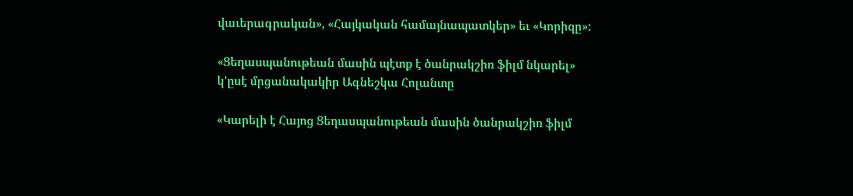վաւերագրական», «Հայկական համայնապատկեր» եւ «Կորիզը»:

«Ցեղասպանութեան մասին պէտք է ծանրակշիռ ֆիլմ նկարել» կ'ըսէ մրցանակակիր Ագնեշկա Հոլանտը

«Կարելի է Հայոց Ցեղասպանութեան մասին ծանրակշիռ ֆիլմ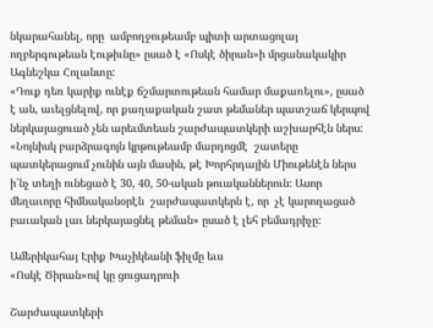նկարահանել, որը  ամբողջութեամբ պիտի արտացոլայ ողբերգութեան էութիւնը» ըսած է «Ոսկէ ծիրան»ի մրցանակակիր  Ագնեշկա Հոլանտը:
«Դուք դեռ կարիք ունէք ճշմարտութեան համար մաքառելու», ըսած է ան, աւելցնելով, որ քաղաքական շատ թեմաներ պատշաճ կերպով ներկայացուած չեն արեւմտեան շարժապատկերի աշխարհէն ներս: «Նոյնիսկ բարձրագոյն կրթութեամբ մարդոցմէ  շատերը պատկերացում չունին այն մասին, թէ Խորհրդային Միութենէն ներս ի՛նչ տեղի ունեցած է 30, 40, 50-ական թուականներուն: Ասոր  մեղաւորը հիմնականօրէն  շարժապատկերն է, որ  չէ կարողացած  բաւական լաւ ներկայացնել թեման» ըսած է լեհ բեմադրիչը:

Ամերիկահայ Էրիք Խաչիկեանի ֆիլմը եւս
«Ոսկէ Ծիրան»ով կը ցուցադրուի

Շարժապատկերի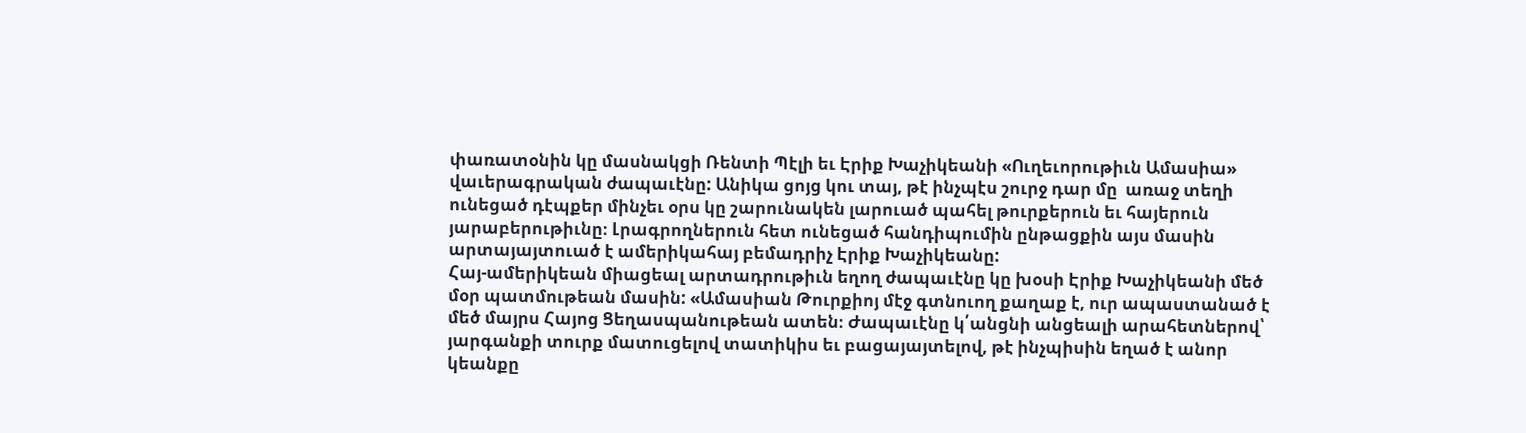փառատօնին կը մասնակցի Ռենտի Պէլի եւ Էրիք Խաչիկեանի «Ուղեւորութիւն Ամասիա» վաւերագրական ժապաւէնը: Անիկա ցոյց կու տայ, թէ ինչպէս շուրջ դար մը  առաջ տեղի ունեցած դէպքեր մինչեւ օրս կը շարունակեն լարուած պահել թուրքերուն եւ հայերուն յարաբերութիւնը։ Լրագրողներուն հետ ունեցած հանդիպումին ընթացքին այս մասին արտայայտուած է ամերիկահայ բեմադրիչ Էրիք Խաչիկեանը:
Հայ-ամերիկեան միացեալ արտադրութիւն եղող ժապաւէնը կը խօսի Էրիք Խաչիկեանի մեծ մօր պատմութեան մասին: «Ամասիան Թուրքիոյ մէջ գտնուող քաղաք է, ուր ապաստանած է մեծ մայրս Հայոց Ցեղասպանութեան ատեն։ Ժապաւէնը կ՛անցնի անցեալի արահետներով՝ յարգանքի տուրք մատուցելով տատիկիս եւ բացայայտելով, թէ ինչպիսին եղած է անոր կեանքը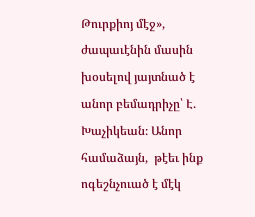Թուրքիոյ մէջ», ժապաւէնին մասին խօսելով յայտնած է անոր բեմադրիչը՝ Է. Խաչիկեան։ Անոր համաձայն,  թէեւ ինք ոգեշնչուած է մէկ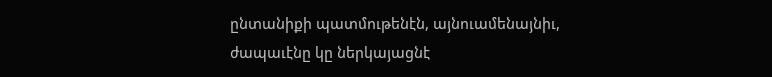ընտանիքի պատմութենէն, այնուամենայնիւ, ժապաւէնը կը ներկայացնէ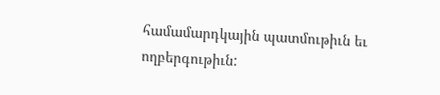համամարդկային պատմութիւն եւ ողբերգութիւն: